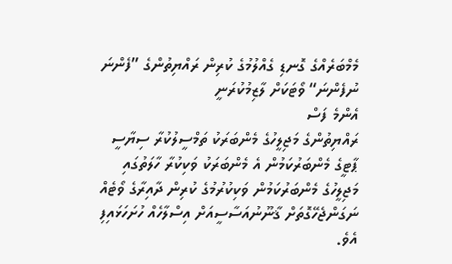މެމްބަރެއްގެ ގޮނޑި ގެއްލުމުގެ ކުރިން ރައްޔިތުންގެ ”ފެންނަ ނުފެންނަ“ ވޯޓަކަށް ލާޒިމުކުރަނީ
އެންމެ ފަސް
ރައްޔިތުންގެ މަޖިލީހުގެ މެންބަރަކު ތަމްސީލުކުރާ ސިޔާސީ ޕާޓީގެ މެންބަރުކަމުން އެ މެންބަރަކު ވަކިކުރާ ހާލަތުގައި މަޖިލީހުގެ މެންބަރުކަމުން ވަކިކުރުމުގެ ކުރިން ދާއިރާގެ ވޯޓެއް ނަގަންޖެހޭގޮތަށް ޤާނޫނުއަސާސީއަށް އިސްލާހެއް ހުށަހަޅައިފި އެވެ.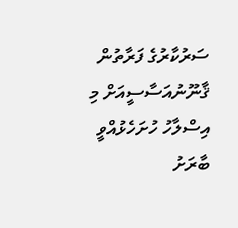ސަރުކާރުގެ ފަރާތުން ޤާނޫނުއަސާސީއަށް މި އިސްލާހު ހުށަހެޅުއްވީ ބާރަށު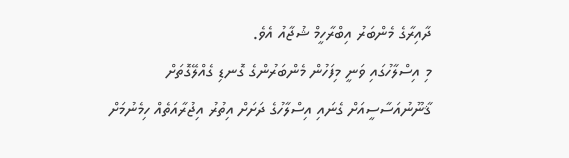ދާއިރާގެ މެންބަރު އިބްރާހީމް ޝުޖާއު އެވެ.
މި އިސްލާހުގައި ވަނީ މިފަހުން މެންބަރުންގެ ގޮނޑި ގެއްލޭގޮތަށް ޤާނޫނުއަސާސީއަށް ގެނައި އިސްލާހުގެ ދަށަށް އިތުރު އިޖުރާއަތެއް ހިމެނުމަށް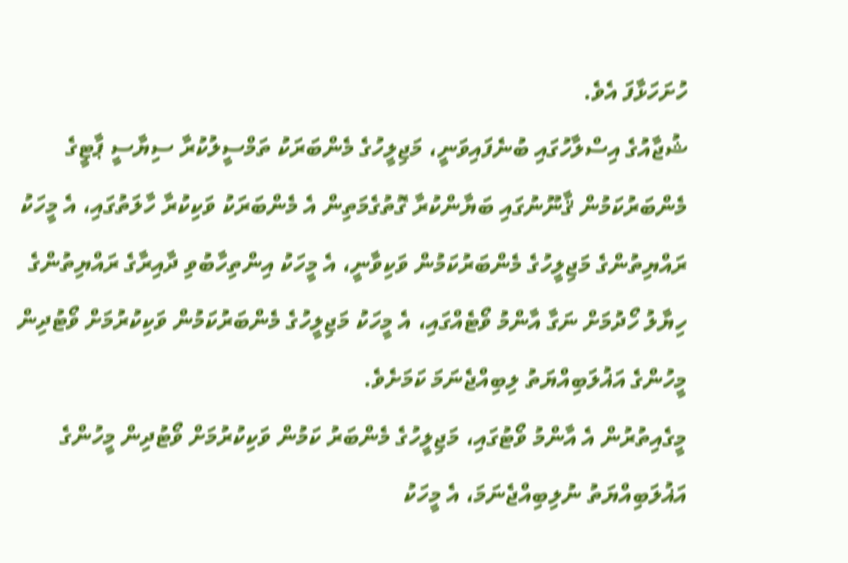ހުށަހަޅާފަ އެވެ.
ޝުޖާއުގެ އިސްލާހުގައި ބުނެފައިވަނީ، މަޖިލީހުގެ މެންބަރަކު ތަމްސީލުކުރާ ސިޔާސީ ޕާޓީގެ މެންބަރުކަމުން ޤާނޫނުގައި ބަޔާންކުރާ ގޮތުގެމަތިން އެ މެންބަރަކު ވަކިކުރާ ހާލަތުގައި، އެ މީހަކު ރައްޔިތުންގެ މަޖިލީހުގެ މެންބަރުކަމުން ވަކިވާނީ، އެ މީހަކު އިންތިހާބުވި ދާއިރާގެ ރައްޔިތުންގެ ހިޔާލު ހޯދުމަށް ނަގާ އާންމު ވޯޓެއްގައި، އެ މީހަކު މަޖިލީހުގެ މެންބަރުކަމުން ވަކިކުރުމަށް ވޯޓުދިން މީހުންގެ އަޣުލަބިއްޔަތު ލިބިއްޖެނަމަ ކަމަށެވެ.
މީގެއިތުރުން އެ އާންމު ވޯޓުގައި، މަޖިލީހުގެ މެންބަރު ކަމުން ވަކިކުރުމަށް ވޯޓުދިން މީހުންގެ އަޣުލަބިއްޔަތު ނުލިބިއްޖެނަމަ، އެ މީހަކު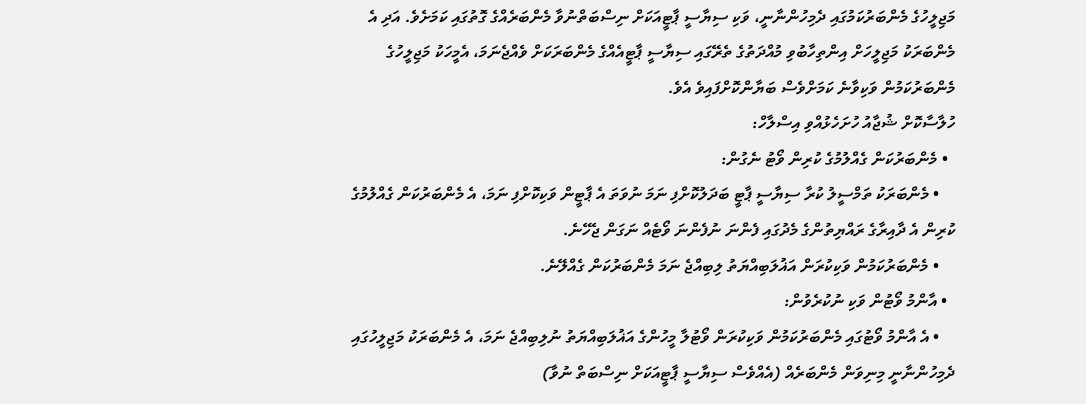މަޖިލީހުގެ މެންބަރުކަމުގައި ދެމިހުންނާނީ، ވަކި ސިޔާސީ ޕާޓީއަކަށް ނިސްބަތްނުވާ މެންބަރެއްގެ ގޮތުގައި ކަމަށެވެ. އަދި އެ މެންބަރަކު މަޖިލީހަށް އިންތިހާބުވި މުއްދަތުގެ ތެރޭގައި ސިޔާސީ ޕާޓީއެއްގެ މެންބަރަކަށް ވެއްޖެނަމަ، އެމީހަކު މަޖިލީހުގެ މެންބަރުކަމުން ވަކިވާނެ ކަމަށްވެސް ބަޔާންކޮށްފައިވެ އެވެ.
ހުލާސާކޮށް ޝުޖާއު ހުށަހެޅުއްވި އިސްލާހް:
  • މެންބަރުކަން ގެއްލުމުގެ ކުރިން ވޯޓު ނެގުން:
    • މެންބަރަކު ތަމްސީލު ކުރާ ސިޔާސީ ޕާޓީ ބަދަލުކޮށްފި ނަމަ ނުވަތަ އެ ޕާޓީން ވަކިކޮށްފި ނަމަ، އެ މެންބަރުކަން ގެއްލުމުގެ ކުރިން އެ ދާއިރާގެ ރައްޔިތުންގެ މެދުގައި ފެންނަ ނުފެންނަ ވޯޓެއް ނަގަން ޖެހޭނެ.
    • މެންބަރުކަމުން ވަކިކުރަން އަޣުލަބިއްޔަތު ލިބިއްޖެ ނަމަ މެންބަރުކަން ގެއްލޭނެ.
  • އާންމު ވޯޓުން ވަކި ނުކުރެވުން:
    • އެ އާންމު ވޯޓުގައި މެންބަރުކަމުން ވަކިކުރަން ވޯޓުލާ މީހުންގެ އަޣުލަބިއްޔަތު ނުލިބިއްޖެ ނަމަ، އެ މެންބަރަކު މަޖިލީހުގައި ދެމިހުންނާނީ މިނިވަން މެންބަރެއް (އެއްވެސް ސިޔާސީ ޕާޓީއަކަށް ނިސްބަތް ނުވާ)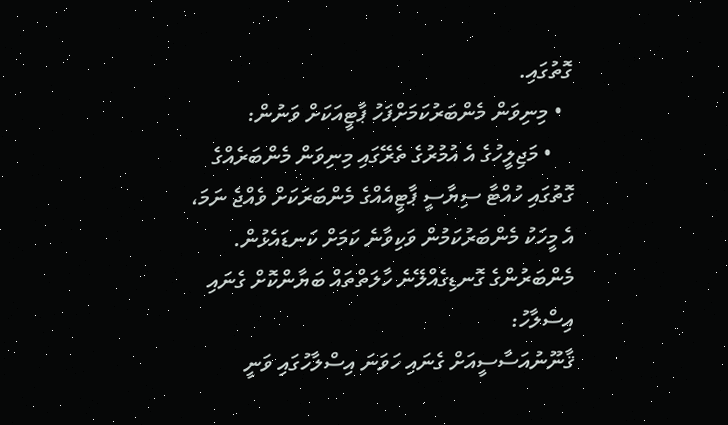ގޮތުގައި.
  • މިނިވަން މެންބަރުކަމަށްފަހު ޕާޓީއަކަށް ވަނުން:
    • މަޖިލީހުގެ އެ އުމުރުގެ ތެރޭގައި މިނިވަން މެންބަރެއްގެ ގޮތުގައި ހުއްޓާ ސިޔާސީ ޕާޓީއެއްގެ މެންބަރަކަށް ވެއްޖެ ނަމަ، އެ މީހަކު މެންބަރުކަމުން ވަކިވާނެ ކަމަށް ކަނޑައެޅުން.
މެންބަރުންގެ ގޮނޑިގެއްލޭނެ ހާލަތްތައް ބަޔާންކޮށް ގެނައި އިސްލާހު:
ޤާނޫނުއަސާސީއަށް ގެނައި ހަވަނަ އިސްލާހުގައި ވަނީ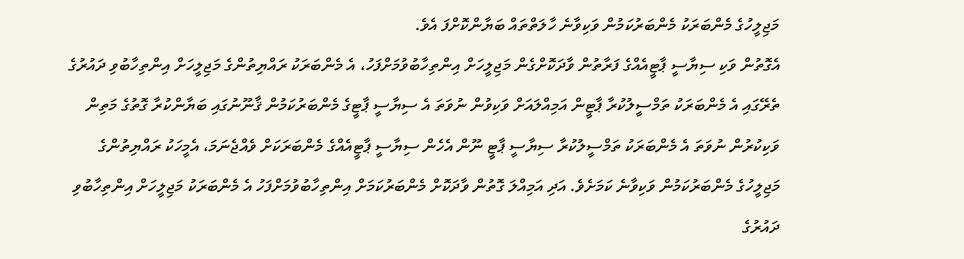މަޖިލީހުގެ މެންބަރަކު މެންބަރުކަމުން ވަކިވާނެ ހާލަތްތައް ބަޔާންކޮށްފަ އެވެ.
އެގޮތުން ވަކި ސިޔާސީ ޕާޓީއެއްގެ ފަރާތުން ވާދަކޮށްގެން މަޖިލީހަށް އިންތިހާބުވުމަށްފަހު، އެ މެންބަރަކު ރައްޔިތުންގެ މަޖިލީހަށް އިންތިހާބުވި ދައުރުގެ ތެރޭގައި އެ މެންބަރަކު ތަމްސީލުކުރާ ޕާޓީން އަމިއްލައަށް ވަކިވުން ނުވަތަ އެ ސިޔާސީ ޕާޓީގެ މެންބަރުކަމުން ޤާނޫނުގައި ބަޔާންކުރާ ގޮތުގެ މަތިން ވަކިކުރުން ނުވަތަ އެ މެންބަރަކު ތަމްސީލުކުރާ ސިޔާސީ ޕާޓީ ނޫން އެހެން ސިޔާސީ ޕާޓީއެއްގެ މެންބަރަކަށް ވެއްޖެނަމަ، އެމީހަކު ރައްޔިތުންގެ މަޖިލީހުގެ މެންބަރުކަމުން ވަކިވާނެ ކަމަށެވެ. އަދި އަމިއްލަ ގޮތުން ވާދަކޮށް މެންބަރުކަމަށް އިންތިހާބުވުމަށްފަހު އެ މެންބަރަކު މަޖިލީހަށް އިންތިހާބުވި ދައުރުގެ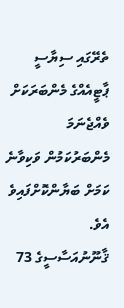ތެރޭގައި ސިޔާސީ ޕާޓީއެއްގެ މެންބަރަކަށް ވެއްޖެނަމަ މެންބަރުކަމުން ވަކިވާނެ ކަމަށް ބަޔާންކޮށްފައިވެ އެވެ.
ޤާނޫނުއަސާސީގެ 73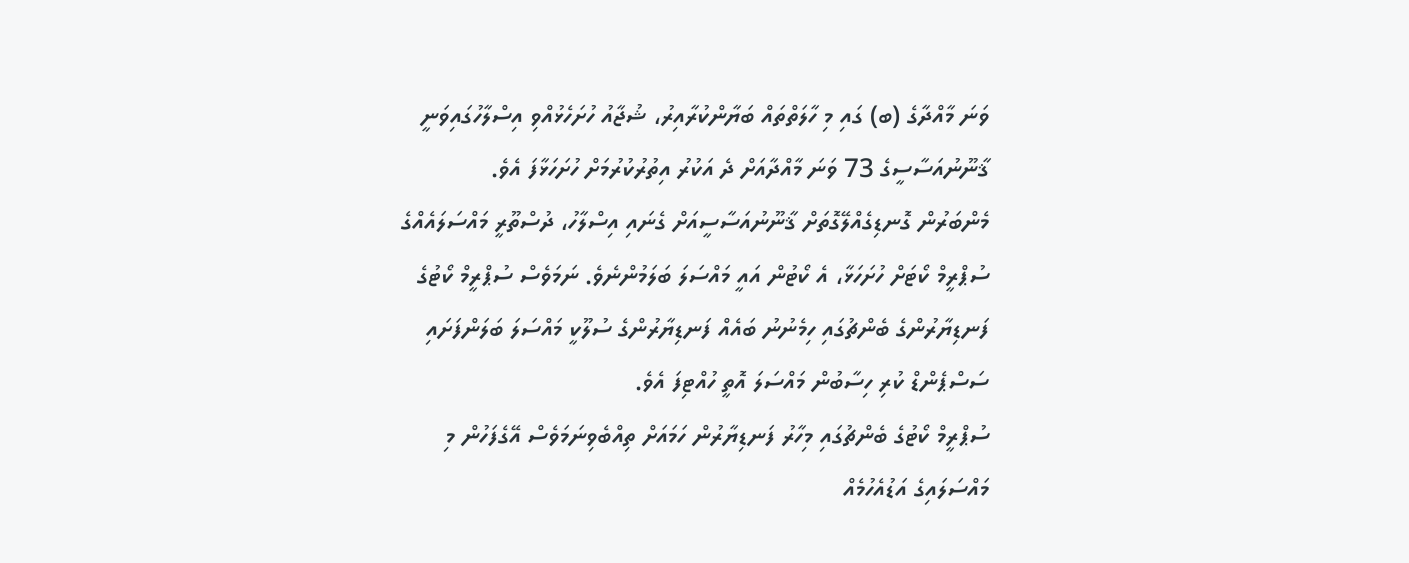ވަނަ މާއްދާގެ (ބ) ގައި މި ހާލަތްތައް ބަޔާންކުރާއިރު، ޝުޖާއު ހުށަހެޅުއްވި އިސްލާހުގައިވަނީ ޤާނޫނުއަސާސީގެ 73 ވަނަ މާއްދާއަށް ދެ އަކުރު އިތުރުކުރުމަށް ހުށަހަޅާފަ އެވެ.
މެންބަރުން ގޮނޑިގެއްލޭގޮތަށް ޤާނޫނުއަސާސީއަށް ގެނައި އިސްލާހު، ދުސްތޫރީ މައްސަލައެއްގެ ސުޕްރީމް ކޯޓަށް ހުށަހަޅާ، އެ ކޯޓުން އައީ މައްސަލަ ބަލަމުންނެވެ. ނަމަވެސް ސުޕްރީމް ކޯޓުގެ ފަނޑިޔާރުންގެ ބެންޗުގައި ހިމެނުނު ބައެއް ފަނޑިޔާރުންގެ ސުލޫކީ މައްސަލަ ބަލަންފަށައި ސަސްޕެންޑް ކުރި ހިސާބުން މައްސަލަ އޮތީ ހުއްޓިފަ އެވެ.
ސުޕްރީމް ކޯޓުގެ ބެންޗުގައި މިހާރު ފަނޑިޔާރުން ހަމައަށް ތިއްބެވިނަމަވެސް އޭގެފަހުން މި މައްސަލައިގެ އަޑުއެހުމެއް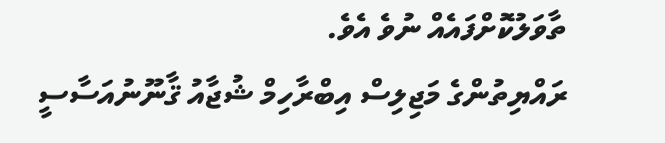ތާވަލުކޮށްފައެއް ނުވެ އެވެ.
ރައްޔިތުންގެ މަޖިލިސް އިބްރާހިމް ޝުޖާއު ޤާނޫނުއަސާސީ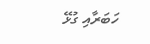ހަބަރާއި ގުޅޭ